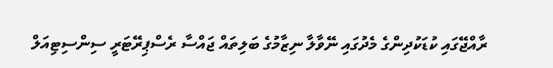ރާއްޖޭގައި ކުޑަކުދިންގެ މެދުގައި ނޭވާލާ ނިޒާމުގެ ބަލިތައް ޖައްސާ ރެސްޕިރޭޓަރީ ސިންސިޓިއަލް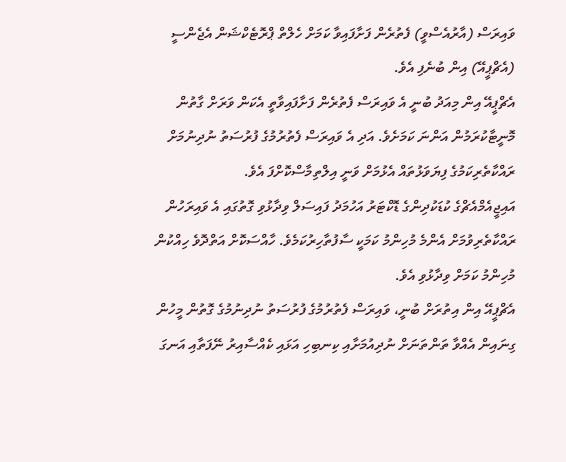ވައިރަސް (އާރުއެސްވީ) ފެތުރެން ފަށާފައިވާ ކަމަށް ހެލްތް ޕްރޮޓެކްޝަން އެޖެންސީ (އެޗްޕީއޭ) އިން ބުނެފި އެވެ.
އެޗްޕީއޭ އިން މިއަދު ބުނީ އެ ވައިރަސް ފެތުރެން ފަށާފައިވާތީ އެކަން ވަރަށް ގާތުން މޮނީޓާކުރަމުން އަންނަ ކަމަށެވެ. އަދި އެ ވައިރަސް ފެތުރުމުގެ ފުރުސަތު ނުދިނުމަށް ރައްކާތެރިކަމުގެ ފިޔަވަޅުތައް އެޅުމަށް ވަނީ އިލްތިމާސްކޮށްފަ އެވެ.
އައިޖީއެމްއެޗްގެ ކުޑަކުދިންގެ ޑޮކްޓަރު އަހުމަދު ފައިސަލް ވިދާޅުވި ގޮތުގައި އެ ވައިރަހުން ރައްކާތެރިވުމަށް އެންމެ މުހިންމު ކަމަކީ ސާފުތާހިރުކަމެވެ. ހާއްސަކޮށް އަތްދޮވެ ހިއްކުން މުހިންމު ކަމަށް ވިދާޅުވި އެވެ.
އެޗްޕީއޭ އިން އިތުރަށް ބުނީ، ވައިރަސް ފެތުރުމުގެ ފުރުސަތު ނުދިނުމުގެ ގޮތުން މީހުން ގިނައިން އެއްވާ ތަންތަނަށް ނުދިއުމަށާއި ކިނބިހި އަޅައި ކެއްސާއިރު ނޭފަތާއި އަނގަ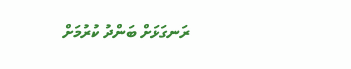ރަނގަޅަށް ބަންދު ކުރުމަށް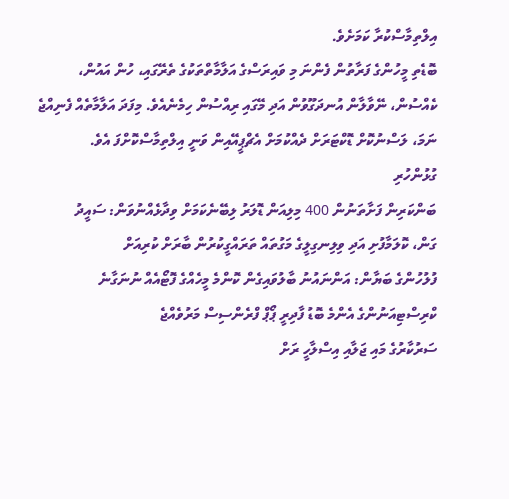އިލްތިމާސްކުރާ ކަމަށެވެ.
ބޮޑެތި މީހުންގެ ފަރާތުން ފެންނަ މި ވައިރަސްގެ އަލާމާތްތަކުގެ ތެރޭގައި، ހުން އައުން، ކެއްސުން، ނޭވާލާން އުނދަގޫވުން އަދި މޭގައި ރިއްސުން ހިމެނެއެވެ. މިފަދަ އަލާމާތެއް ފެނިއްޖެ ނަމަ، ލަސްނުކޮށް ޑޮކްޓަރަށް ދެއްކުމަށް އެޗްޕީއޭއިން ވަނީ އިލްތިމާސްކޮށްފަ އެވެ.
ގުޅުންހުރި
ބަންކަރިން ފަށާތަނުން 400 މިލިއަން ޑޮލަރު ލިބޭނެކަމަށް ވިދާޅެއްނުވަން: ސައީދު
ގަން، ކޮލަމާފުށި އަދި ވިލިނގިލީގެ މަގުތައް ތަރައްގީކުރުން ބާރަށް ކުރިއަށް
ފުލުހުންގެ ބަޔާން: އަންނައުނު ބާލުވައިގެން ކޮންމެ މީހެއްގެ ފޮޓޯއެއް ނުނަގާނެ
ކްރިސްޓިއަނުންގެ އެންމެ ބޮޑު ފާދިރީ ޕޯޕް ފްރެންސިސް މަރުވެއްޖެ
ސަރުކާރުގެ މައި ޖަލާއި އިސްލާހީ ރަށް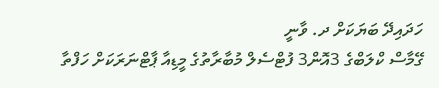ހަދައިދޭ ބަޔަކަށް ދ. ވާނީ
ގޭމާސް ކްލަބްގެ 3އޮން3 ފުޓްސެލް މުބާރާތުގެ މީޑިއާ ޕާޓްނަރަކަށް ހަފްތާ